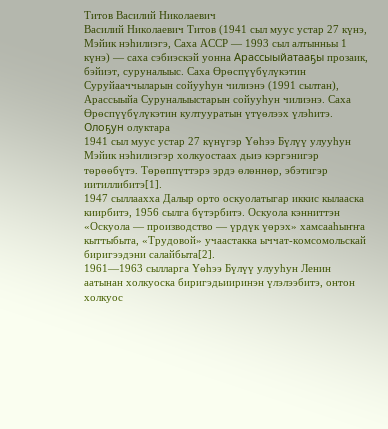Титов Василий Николаевич
Василий Николаевич Титов (1941 сыл муус устар 27 күнэ, Мэйик нэһилиэгэ, Саха АССР — 1993 сыл алтынньы 1 күнэ) — саха сэбиэскэй уонна Арассыыйатааҕы прозаик, бэйиэт, суруналыыс. Саха Өрөспүүбүлүкэтин Суруйааччыларын сойууһун чилиэнэ (1991 сылтан), Арассыыйа Суруналыыстарын сойууһун чилиэнэ. Саха Өрөспүүбүлүкэтин култууратын үтүөлээх үлэһитэ.
Олоҕун олуктара
1941 сыл муус устар 27 күнүгэр Үөһээ Бүлүү улууһун Мэйик нэһилиэгэр холкуостаах дьиэ кэргэнигэр төрөөбүтэ. Төрөппүттэрэ эрдэ өлөннөр, эбэтигэр иитиллибитэ[1].
1947 сыллаахха Далыр орто оскуолатыгар иккис кылааска киирбитэ, 1956 сылга бүтэрбитэ. Оскуола кэнниттэн «Оскуола — производство — үрдүк үөрэх» хамсааһыҥҥа кыттыбыта, «Трудовой» учаастакка ыччат-комсомольскай биригээдэни салайбыта[2].
1961—1963 сылларга Үөһээ Бүлүү улууһун Ленин аатынан холкуоска биригэдьииринэн үлэлээбитэ, онтон холкуос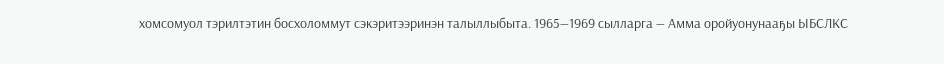хомсомуол тэрилтэтин босхоломмут сэкэритээринэн талыллыбыта. 1965—1969 сылларга — Амма оройуонунааҕы ЫБСЛКС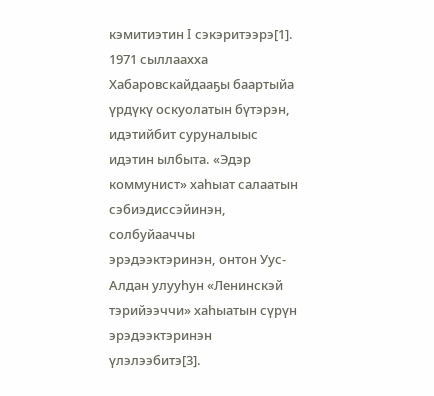кэмитиэтин I сэкэритээрэ[1].
1971 сыллаахха Хабаровскайдааҕы баартыйа үрдүкү оскуолатын бүтэрэн, идэтийбит суруналыыс идэтин ылбыта. «Эдэр коммунист» хаһыат салаатын сэбиэдиссэйинэн, солбуйааччы эрэдээктэринэн, онтон Уус-Алдан улууһун «Ленинскэй тэрийээччи» хаһыатын сүрүн эрэдээктэринэн үлэлээбитэ[3].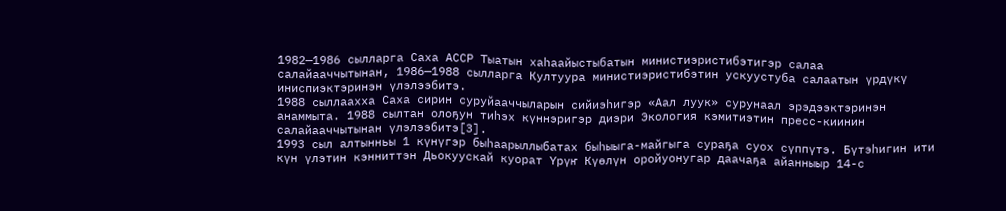1982—1986 сылларга Саха АССР Тыатын хаһаайыстыбатын министиэристибэтигэр салаа салайааччытынан, 1986—1988 сылларга Култуура министиэристибэтин ускуустуба салаатын үрдүкү иниспиэктэринэн үлэлээбитэ.
1988 сыллаахха Саха сирин суруйааччыларын сийиэһигэр «Аал луук» сурунаал эрэдээктэринэн анаммыта. 1988 сылтан олоҕун тиһэх күннэригэр диэри Экология кэмитиэтин пресс-киинин салайааччытынан үлэлээбитэ[3].
1993 сыл алтынньы 1 күнүгэр быһаарыллыбатах быһыыга-майгыга сураҕа суох сүппүтэ. Бүтэһигин ити күн үлэтин кэнниттэн Дьокуускай куорат Үрүҥ Күөлүн оройуонугар даачаҕа айанныыр 14-с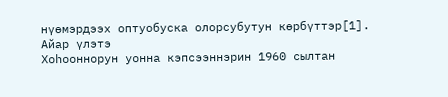нүөмэрдээх оптуобуска олорсубутун көрбүттэр[1].
Айар үлэтэ
Хоһооннорун уонна кэпсээннэрин 1960 сылтан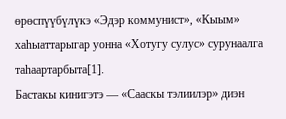өрөспүүбүлүкэ «Эдэр коммунист», «Кыым» хаһыаттарыгар уонна «Хотугу сулус» сурунаалга таһаартарбыта[1].
Бастакы кинигэтэ — «Сааскы тэлиилэр» диэн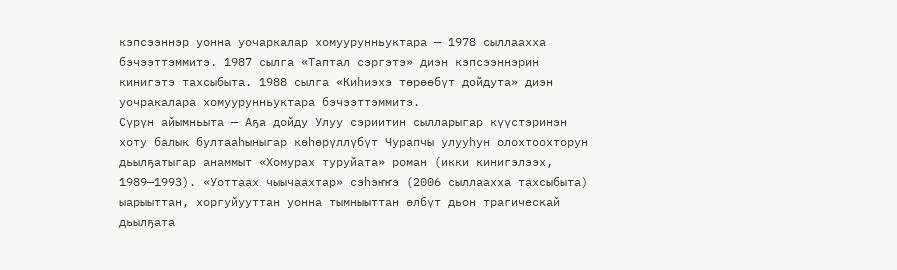кэпсээннэр уонна уочаркалар хомуурунньуктара — 1978 сыллаахха бэчээттэммитэ. 1987 сылга «Таптал сэргэтэ» диэн кэпсээннэрин кинигэтэ тахсыбыта. 1988 сылга «Киһиэхэ төрөөбүт дойдута» диэн уочракалара хомуурунньуктара бэчээттэммитэ.
Сүрүн айымньыта — Аҕа дойду Улуу сэриитин сылларыгар күүстэринэн хоту балык бултааһыныгар көһөрүллүбүт Чурапчы улууһун олохтоохторун дьылҕатыгар анаммыт «Хомурах туруйата» роман (икки кинигэлээх, 1989—1993). «Уоттаах чыычаахтар» сэһэҥҥэ (2006 сыллаахха тахсыбыта) ыарыыттан, хоргуйууттан уонна тымныыттан өлбүт дьон трагическай дьылҕата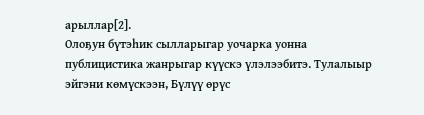арыллар[2].
Олоҕун бүтэһик сылларыгар уочарка уонна публицистика жанрыгар күүскэ үлэлээбитэ. Тулалыыр эйгэни көмүскээн, Бүлүү өрүс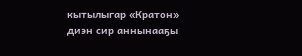кытылыгар «Кратон» диэн сир аннынааҕы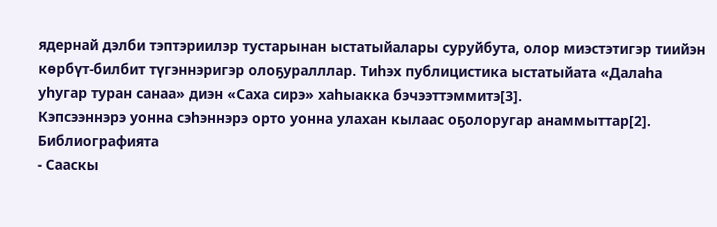ядернай дэлби тэптэриилэр тустарынан ыстатыйалары суруйбута, олор миэстэтигэр тиийэн көрбүт-билбит түгэннэригэр олоҕуралллар. Тиһэх публицистика ыстатыйата «Далаһа уһугар туран санаа» диэн «Саха сирэ» хаһыакка бэчээттэммитэ[3].
Кэпсээннэрэ уонна сэһэннэрэ орто уонна улахан кылаас оҕолоругар анаммыттар[2].
Библиографията
- Сааскы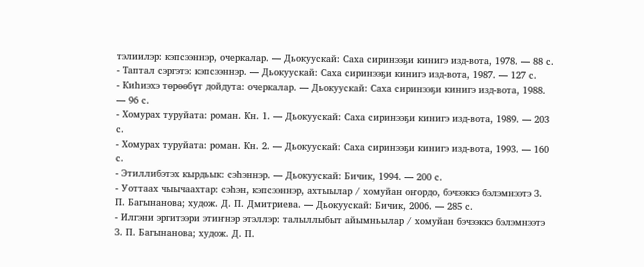тэлиилэр: кэпсээннэр, очеркалар. — Дьокуускай: Саха сиринээҕи кинигэ изд-вота, 1978. — 88 с.
- Таптал сэргэтэ: кэпсээннэр. — Дьокуускай: Саха сиринээҕи кинигэ изд-вота, 1987. — 127 с.
- Киһиэхэ төрөөбүт дойдута: очеркалар. — Дьокуускай: Саха сиринээҕи кинигэ изд-вота, 1988. — 96 с.
- Хомурах туруйата: роман. Кн. 1. — Дьокуускай: Саха сиринээҕи кинигэ изд-вота, 1989. — 203 с.
- Хомурах туруйата: роман. Кн. 2. — Дьокуускай: Саха сиринээҕи кинигэ изд-вота, 1993. — 160 с.
- Этиллибэтэх кырдьык: сэһэннэр. — Дьокуускай: Бичик, 1994. — 200 с.
- Уоттаах чыычаахтар: сэһэн, кэпсээннэр, ахтыылар / хомуйан оҥордо, бэчээккэ бэлэмнээтэ З. П. Багынанова; худож. Д. П. Дмитриева. — Дьокуускай: Бичик, 2006. — 285 с.
- Илгэни эргитээри этиҥнэр этэллэр: талыллыбыт айымньылар / хомуйан бэчээккэ бэлэмнээтэ З. П. Багынанова; худож. Д. П.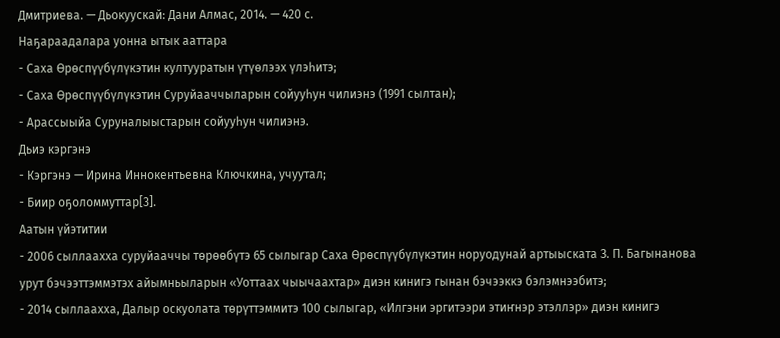Дмитриева. — Дьокуускай: Дани Алмас, 2014. — 420 с.
Наҕараадалара уонна ытык ааттара
- Саха Өрөспүүбүлүкэтин култууратын үтүөлээх үлэһитэ;
- Саха Өрөспүүбүлүкэтин Суруйааччыларын сойууһун чилиэнэ (1991 сылтан);
- Арассыыйа Суруналыыстарын сойууһун чилиэнэ.
Дьиэ кэргэнэ
- Кэргэнэ — Ирина Иннокентьевна Ключкина, учуутал;
- Биир оҕоломмуттар[3].
Аатын үйэтитии
- 2006 сыллаахха суруйааччы төрөөбүтэ 65 сылыгар Саха Өрөспүүбүлүкэтин норуодунай артыыската З. П. Багынанова урут бэчээттэммэтэх айымньыларын «Уоттаах чыычаахтар» диэн кинигэ гынан бэчээккэ бэлэмнээбитэ;
- 2014 сыллаахха, Далыр оскуолата төрүттэммитэ 100 сылыгар, «Илгэни эргитээри этиҥнэр этэллэр» диэн кинигэ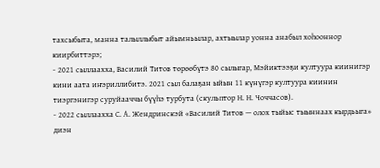тахсыбыта, манна талыллыбыт айымньылар, ахтыылар уонна анабыл хоһооннор киирбиттэрэ;
- 2021 сыллаахха, Василий Титов төрөөбүтэ 80 сылыгар, Мэйиктээҕи култуура киинигэр кини аата иҥэриллибитэ. 2021 сыл балаҕан ыйын 11 күнүгэр култуура киинин тиэргэнигэр суруйааччы бүүһэ турбута (скульптор Н. Н. Чоччасов).
- 2022 сыллаахха С. А. Жендринскэй «Василий Титов — олох тыйыс тыыннаах кырдьыга» диэн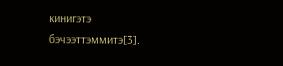кинигэтэ бэчээттэммитэ[3].